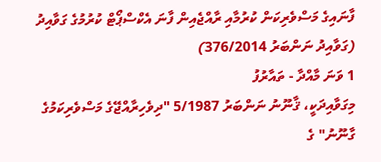ފާނައިގެ މަސްވެރިކަން ކުރުމާއި ރާއްޖެއިން ފާނަ އެކްސްޕޯޓް ކުރުމުގެ ގަވާއިދު
(ގަވާއިދު ނަންބަރު 376/2014)
1 ވަނަ މާއްދާ - ތައާރުފު
މިގަވާއިދަކީ، ޤާނޫނު ނަންބަރު 5/1987 "ދިވެހިރާއްޖޭގެ މަސްވެރިކަމުގެ ގާނޫނު" ގެ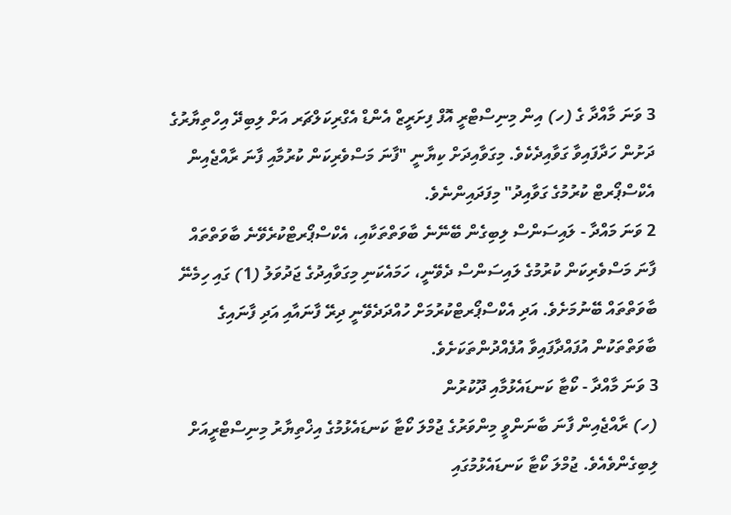3 ވަނަ މާއްދާ ގެ (ހ) އިން މިނިސްޓްރީ އޮފް ފިށަރީޒް އެންޑް އެގްރިކަލްޗަރ އަށް ލިބިދޭ އިހްތިޔާރުގެ ދަށުން ހަދާފައިވާ ގަވާއިދެކެވެ. މިގަވާއިދަށް ކިޔާނީ "ފާނަ މަސްވެރިކަން ކުރުމާއި ފާނަ ރާއްޖެއިން އެކްސްޕޯރޓް ކުރުމުގެ ގަވާއިދު" މިފަދައިންނެވެ.
2 ވަނަ މައްދާ - ލައިސަންސް ލިބިގެން ބޭނޭނެ ބާވަތްތަކާއި، އެކްސްޕޯރޓްކުރެވޭނެ ބާވަތްތައް
ފާނަ މަސްވެރިކަން ކުރުމުގެ ލައިސަންސް ދެވޭނީ، ހަމައެކަނި މިގަވާއިދުގެ ޖަދުވަލު (1) ގައި ހިމެނޭ ބާވަތްތައް ބޭނުމަށެވެ. އަދި އެކްސްޕޯރޓްކުރުމަށް ހުއްދަދެވޭނީ ދިރޭ ފާނައާއި އަދި ފާނައިގެ ބާވަތްތަކުން އުފައްދާފައިވާ އުފެއްދުންތަކަށެވެ.
3 ވަނަ މާއްދާ - ކޯޓާ ކަނޑައެޅުމާއި ދޫކުރުން
(ހ) ރާއްޖެއިން ފާނަ ބާނަންވީ މިންވަރުގެ ޖުމްލަ ކޯޓާ ކަނޑައެޅުމުގެ އިޚްތިޔާރު މިނިސްޓްރީއަށް ލިބިގެންވެއެވެ. ޖުމްލަ ކޯޓާ ކަނޑައެޅުމުގައި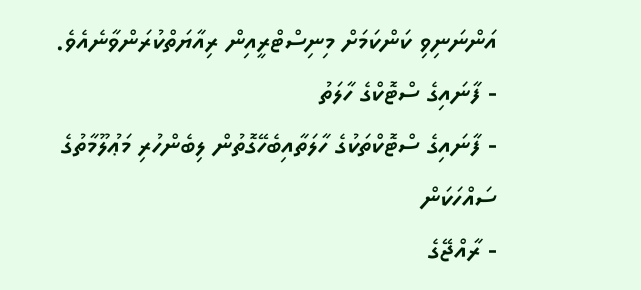އަންނަނިވި ކަންކަމަށް މިނިސްޓްރީއިން ރިއާޔަތްކުރަންވާނެއެވެ.
- ފާނައިގެ ސްޓޮކްގެ ހާލަތު
- ފާނައިގެ ސްޓޮކްތަކުގެ ހާލަތާއިބެހޭގޮތުން ލިބެންހުރި މަޢުލޫމާތުގެ ސައްހަކަން
- ރާއްޖޭގެ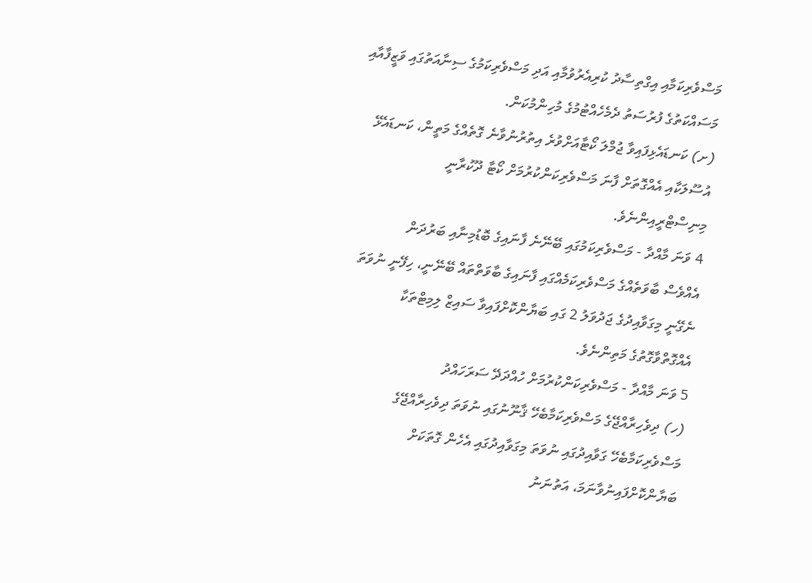މަސްވެރިކަމާއި އިގްތިސާދު ކުރިއެރުވުމާއި އަދި މަސްވެރިކަމުގެ ސިނާއަތުގައި ވަޒީފާއާއި މަސައްކަތުގެ ފުރުސަތު ދެމެހެއްޓުމުގެ މުހިންމުކަން.
(ށ) ކަނޑައެޅިފައިވާ ޖުމްލަ ކޯޓާއަށްވުރެ އިތުރުނުވާނެ ގޮތެއްގެ މަތީން، ކަނޑައެޅޭ އުސޫލަކާއި އެއްގޮތަށް ފާނަ މަސްވެރިކަންކުރުމަށް ކޯޓާ ދޫކުރާނީ މިނިސްޓްރީއިންނެވެ.
4 ވަނަ މާއްދާ - މަސްވެރިކަމުގައި ބޭނޭނެ ފާނައިގެ ބޮޑުމިނާއި ބަރުދަން
އެއްވެސް ބާވަތެއްގެ މަސްވެރިކަމެއްގައި ފާނައިގެ ބާވަތްތައް ބޭނޭނީ، ހިފޭނީ ނުވަތަ ނެގޭނީ މިގަވާއިދުގެ ޖަދުވަލު 2 ގައި ބަޔާންކޮށްފައިވާ ސައިޒް ލިމިޓްތަކާ އެއްގޮތްވާގޮތުގެ މަތިންނެވެ.
5 ވަނަ މާއްދާ - މަސްވެރިކަންކުރުމަށް ހުއްދަދޭ ސަރަހައްދު
(ހ) ދިވެހިރާއްޖޭގެ މަސްވެރިކަމާބެހޭ ޤާނޫނުގައި ނުވަތަ ދިވެހިރާއްޖޭގެ މަސްވެރިކަމާބެހޭ ގަވާއިދުގައި ނުވަތަ މިގަވާއިދުގައި އެހެން ގޮތަކަށް ބަޔާންކޮށްފައިނުވާނަމަ، އަތުނަނު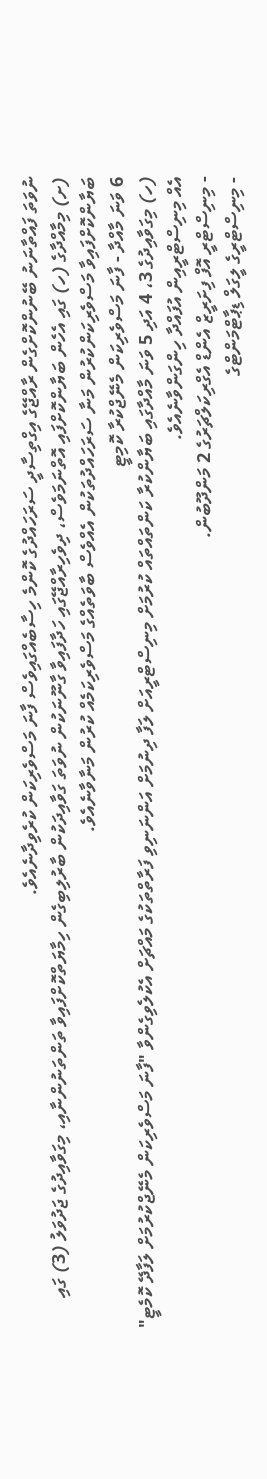ނުވަތަ ފައްތާނަނު ބޭނުންކޮށްގެން ރާއްޖޭގެ އިގްތިސާދީ ސަރަހައްދުގެ ކޮންމެ ހިސާބެއްގައިވެސް ފާނަ މަސްވެރިކަން ކުރެވިދާނެއެވެ.
(ށ) މިމާއްދާގެ (ހ) ގައި އެހެން ބަޔާންކޮށްފައި އޮތްނަމަވެސް، ދިވެހިރާއްޖޭގައި ހަދާފައިވާ ގާނޫނަކުން ނުވަތަ ގަވާއިދަކުން ބާރުލިބިގެން ހިމާޔަތްކޮށްފައިވާ ތަންތަނުންނާއި، މިގަވާއިދުގެ ޖަދުވަލު (3) ގައި ބަޔާންކޮށްފައިވާ މަސްވެރިކަންކުރުން މަނާ ސަރަހައްދުތަކުން އެއްވެސް ބާވަތެއްގެ މަސްވެރިކަމެއް ކުރުން މަނާވާނެއެވެ.
6 ވަނަ މާއްދާ - ފާނަ މަސްވެރިކަން މެނޭޖްކުރާ ކޮމިޓީ
(ހ) މިގަވާއިދުގެ 3، 4 އަދި 5 ވަނަ މާއްދާގައި ބަޔާންކުރާ ކަންތައްތައް ކުރުމަށް މިނިސްޓްރީއަށް ލަފާ ދިނުމަށް އަންނަނިވި ފަރާތްތަކުގެ މައްޗަށް އެކުލެވިގެންވާ "ފާނަ މަސްވެރިކަން މެނޭޖްކުރުމަށް ލަފާދޭ ކޮމެޓީ" އެއް މިނިސްޓްރީއިން އުފައްދާ ހިންގަންވާނެއެވެ.
- މިނިސްޓްރީ އޮފް ފިށަރީޒް އެންޑް އެގްރިކަލްޗަރުގެ 2 މަންދޫބުން.
- މިނިސްޓްރީގެ ލީގަލް ޑިޕާޓްމަންޓްގެ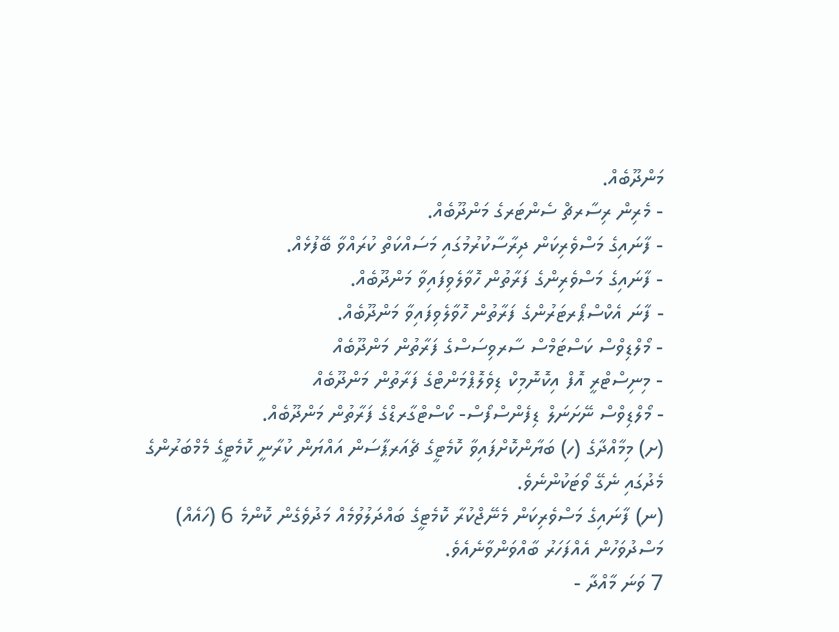މަންދޫބެއް.
- މެރިން ރިސާރޗް ސެންޓަރގެ މަންދޫބެއް.
- ފާނައިގެ މަސްވެރިކަން ދިރާސާކުރުމުގައި މަސައްކަތް ކުރައްވާ ބޭފުޅެއް.
- ފާނައިގެ މަސްވެރިންގެ ފަރާތުން ހޮވާލެވިފައިވާ މަންދޫބެއް.
- ފާނަ އެކްސްޕޯރޓަރުންގެ ފަރާތުން ހޮވާލެވިފައިވާ މަންދޫބެއް.
- މޯލްޑިވްސް ކަސްޓަމްސް ސާރވިސަސްގެ ފަރާތުން މަންދޫބެއް
- މިނިސްޓްރީ އޮފް އިކޮނޮމިކް ޑިވެލޮޕްމަންޓްގެ ފަރާތުން މަންދޫބެއް
- މޯލްޑިވްސް ނޭށަނަލް ޑިފެންސްފޯސް- ކޯސްޓްގާރޑްގެ ފަރާތުން މަންދޫބެއް.
(ށ) މިމާއްދާގެ (ހ) ބަޔާންކޮށްފައިވާ ކޮމެޓީގެ ޗެއަރޕާސަން އައްޔަން ކުރާނީ ކޮމެޓީގެ މެމްބަރުންގެ މެދުގައި ނެގޭ ވޯޓަކުންނެވެ.
(ނ) ފާނައިގެ މަސްވެރިކަން މެނޭޖްކުރާ ކޮމެޓީގެ ބައްދަލުވުމެއް މަދުވެގެން ކޮންމެ 6 (ހައެއް) މަސްދުވަހުން އެއްފަހަރު ބާއްވަންވާނެއެވެ.
7 ވަނަ މާއްދާ -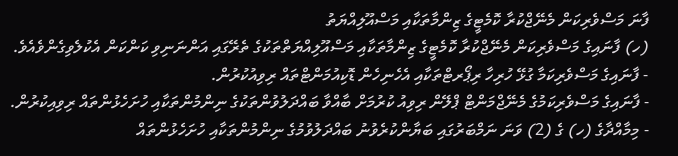ފާނަ މަސްވެރިކަން މެނޭޖްކުރާ ކޮމެޓީގެ ޒިންމާތަކާއި މަސްއޫލިއްޔަތު
(ހ) ފާނައިގެ މަސްވެރިކަން މެނޭޖްކުރާ ކޮމެޓީގެ ޒިންމާތަކާއި މަސްއޫލިއްޔަތްތަކުގެ ތެރޭގައި އަންނަނިވި ކަންކަން އެކުލެވިގެންވެއެވެ.
- ފާނައިގެ މަސްވެރިކަމާ ގުޅޭ ހުރިހާ ރިޕޯރޓްތަކާއި އެހެނިހެން ޑޮކިއުމަންޓްތައް ރިވިއުކުރުން.
- ފާނައިގެ މަސްވެރިކަމުގެ މެނޭޖްމަންޓް ޕްލޭން ރިވިއު ކުރުމަށް ބާއްވާ ބައްދަލުވުންތަކުގެ ނިންމުންތަކާއި ހުށަހެޅުންތައް ރިވިއިކުރުން.
- މިމާއްދާގެ (ހ) ގެ (2) ވަނަ ނަމްބަރުގައި ބަޔާންކުރެވުނު ބައްދަލުވުމުގެ ނިންމުންތަކާއި ހުށަހެޅުންތައް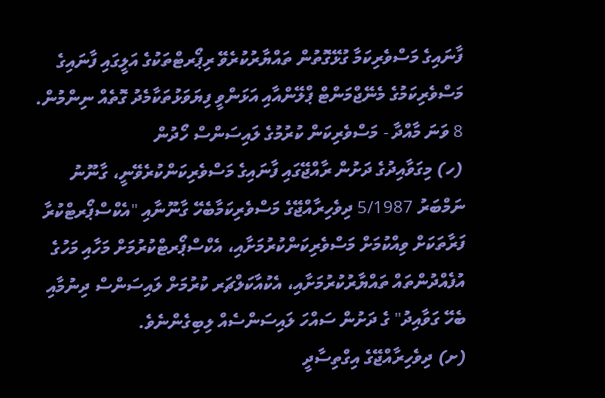ފާނައިގެ މަސްވެރިކަމާ ގުޅޭގޮތުން ތައްޔާރުކުރެވޭ ރިޕޯރޓްތަކުގެ އަލީގައި ފާނައިގެ މަސްވެރިކަމުގެ މެނޭޖްމަންޓް ޕްލޭންއާއި އަޅަންވީ ފިޔަވަޅުތަކާމެދު ގޮތެއް ނިންމުން.
8 ވަނަ މާއްދާ - މަސްވެރިކަން ކުރުމުގެ ލައިސަންސް ހޯދުން
(ހ) މިގަވާއިދުގެ ދަށުން ރާއްޖޭގައި ފާނައިގެ މަސްވެރިކަންކުރެވޭނީ، ގާނޫނު ނަމްބަރު 5/1987 ދިވެހިރާއްޖޭގެ މަސްވެރިކަމާބެހޭ ގާނޫނާއި "އެކްސްޕޯރޓްކުރާ ފަރާތަކަށް ވިއްކުމަށް މަސްވެރިކަންކުރުމަށާއި، އެކްސްޕޯރޓްކުރުމަށް މަހާއި މަހުގެ އުފެއްދުންތައް ތައްޔާރުކުރުމަށާއި، އެކުއާކަލްޗަރ ކުރުމަށް ލައިސަންސް ދިނުމާއި ބެހޭ ގަވާއިދު" ގެ ދަށުން ސައްހަ ލައިސަންސެއް ލިބިގެންނެވެ.
(ށ) ދިވެހިރާއްޖޭގެ އިގްތިސާދީ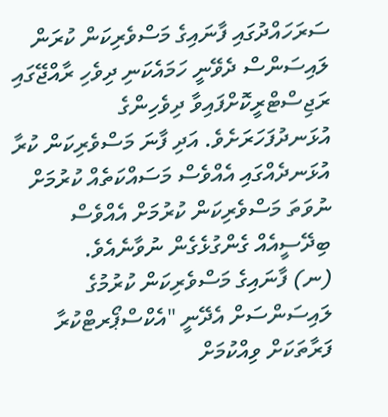ސަރަހައްދުގައި ފާނައިގެ މަސްވެރިކަން ކުރަން ލައިސަންސް ދެވޭނީ ހަމައެކަނި ދިވެހި ރާއްޖޭގައި ރަޖިސްޓްރީކޮށްފައިވާ ދިވެހިންގެ އުޅަނދުފަހަރަށެވެ. އަދި ފާނަ މަސްވެރިކަން ކުރާ އުޅަނދެއްގައި އެއްވެސް މަސައްކަތެއް ކުރުމަށް ނުވަތަ މަސްވެރިކަން ކުރުމަށް އެއްވެސް ބިދޭސީއެއް ގެންގުޅެގެން ނުވާނެއެވެ.
(ނ) ފާނައިގެ މަސްވެރިކަން ކުރުމުގެ ލައިސަންސަށް އެދޭނީ "އެކްސްޕޯރޓްކުރާ ފަރާތަކަށް ވިއްކުމަށް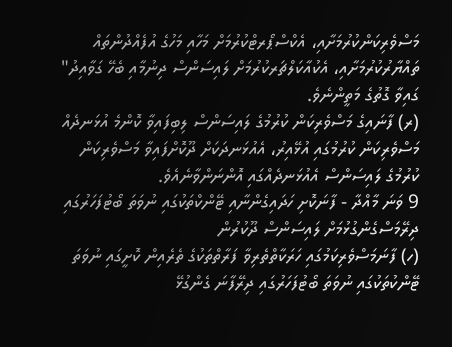މަސްވެރިކަންކުރުމަށާއި، އެކްސްޕޯރޓްކުރުމަށް މަހާއި މަހުގެ އުފެއްދުންތައް ތައްޔާރުކުރުމަށާއި، އެކުއާކަލްޗަރކުރުމަށް ލައިސަންސް ދިނުމާއި ބެހޭ ގަވާއިދު" ގައިވާ ގޮތުގެ މަތީންނެވެ.
(ރ) ފާނައިގެ މަސްވެރިކަން ކުރުމުގެ ލައިސަންސް ލިބިފައިވާ ކޮންމެ އުޅަނދެއް މަސްވެރިކަން ކުރުމުގައި އުޅޭއިރު، އެއުޅަނދަކަށް ދޫކޮށްފައިވާ މަސްވެރިކަން ކުރުމުގެ ލައިސަންސް އެއުޅަނދެއްގައި އޮންނަންވާނެއެވެ.
9 ވަނަ މާއްދާ - ފާނަކޮށި ހަދައިގެންނާއި ޓޭންކްތަކުގައި ނުވަތަ ބޯޓުފަހަރުގައި ދިރޭމަސްގެންގުޅުމަށް ލައިސަންސް ދޫކުރުން
(ހ) ފާނަމަސްވެރިކަމުގައި ހަރަކާތްތެރިވާ ފަރާތްތަކުގެ ތެރެއިން ކޮށީގައި ނުވަތަ ޓޭންކުތަކުގައި ނުވަތަ ބޯޓުފަހަރުގައި ދިރޭފާނަ ގެންގުޅޭ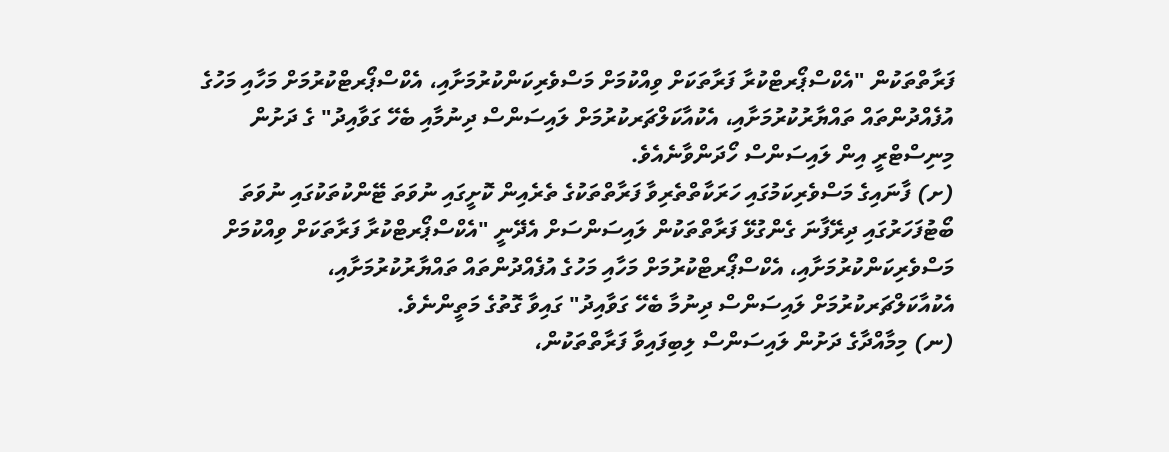ފަރާތްތަކުން "އެކްސްޕޯރޓްކުރާ ފަރާތަކަށް ވިއްކުމަށް މަސްވެރިކަންކުރުމަށާއި، އެކްސްޕޯރޓްކުރުމަށް މަހާއި މަހުގެ އުފެއްދުންތައް ތައްޔާރުކުރުމަށާއި، އެކުއާކަލްޗަރކުރުމަށް ލައިސަންސް ދިނުމާއި ބެހޭ ގަވާއިދު" ގެ ދަށުން މިނިސްޓްރީ އިން ލައިސަންސް ހޯދަންވާނެއެވެ.
(ށ) ފާނައިގެ މަސްވެރިކަމުގައި ހަރަކާތްތެރިވާ ފަރާތްތަކުގެ ތެރެއިން ކޮށީގައި ނުވަތަ ޓޭންކުތަކުގައި ނުވަތަ ބޯޓުފަހަރުގައި ދިރޭފާނަ ގެންގުޅޭ ފަރާތްތަކުން ލައިސަންސަށް އެދޭނީ "އެކްސްޕޯރޓްކުރާ ފަރާތަކަށް ވިއްކުމަށް މަސްވެރިކަންކުރުމަށާއި، އެކްސްޕޯރޓްކުރުމަށް މަހާއި މަހުގެ އުފެއްދުންތައް ތައްޔާރުކުރުމަށާއި، އެކުއާކަލްޗަރކުރުމަށް ލައިސަންސް ދިނުމާ ބެހޭ ގަވާއިދު" ގައިވާ ގޮތުގެ މަތީންނެވެ.
(ނ) މިމާއްދާގެ ދަށުން ލައިސަންސް ލިބިފައިވާ ފަރާތްތަކުން،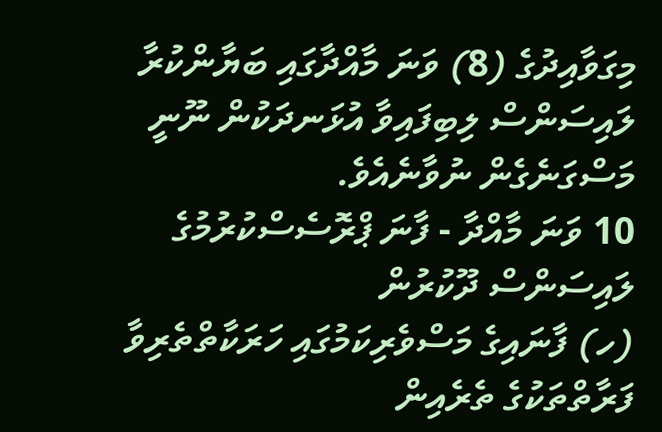މިގަވާއިދުގެ (8) ވަނަ މާއްދާގައި ބަޔާންކުރާ ލައިސަންސް ލިބިފައިވާ އުޅަނދަކުން ނޫނީ މަސްގަނެގެން ނުވާނެއެވެ.
10 ވަނަ މާއްދާ - ފާނަ ޕްރޮސެސްކުރުމުގެ ލައިސަންސް ދޫކުރުން
(ހ) ފާނައިގެ މަސްވެރިކަމުގައި ހަރަކާތްތެރިވާ ފަރާތްތަކުގެ ތެރެއިން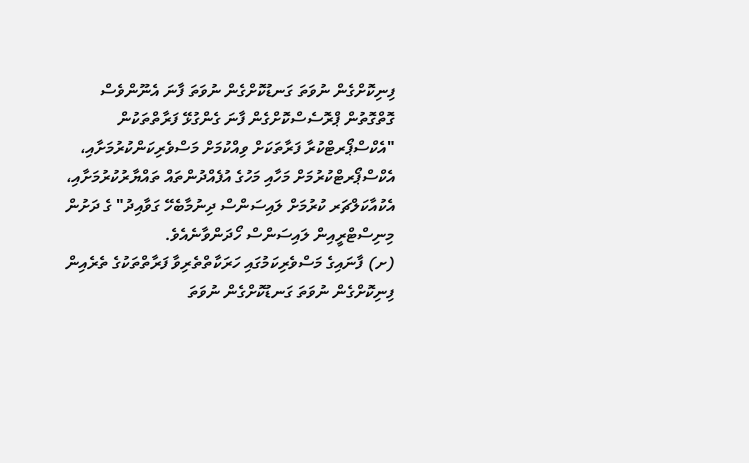ފިނިކޮށްގެން ނުވަތަ ގަނޑުކޮށްގެން ނުވަތަ ފާނަ އެނޫންވެސް ގޮތްގޮތުން ޕްރޮސެސްކޮށްގެން ފާނަ ގެންގުޅޭ ފަރާތްތަކުން "އެކްސްޕޯރޓްކުރާ ފަރާތަކަށް ވިއްކުމަށް މަސްވެރިކަންކުރުމަށާއި، އެކްސްޕޯރޓްކުރުމަށް މަހާއި މަހުގެ އުފެއްދުންތައް ތައްޔާރުކުރުމަށާއި، އެކުއާކަލްޗަރ ކުރުމަށް ލައިސަންސް ދިނުމާބެހޭ ގަވާއިދު" ގެ ދަށުން މިނިސްޓްރީއިން ލައިސަންސް ހޯދަންވާނެއެވެ.
(ށ) ފާނައިގެ މަސްވެރިކަމުގައި ހަރަކާތްތެރިވާ ފަރާތްތަކުގެ ތެރެއިން ފިނިކޮށްގެން ނުވަތަ ގަނޑުކޮށްގެން ނުވަތަ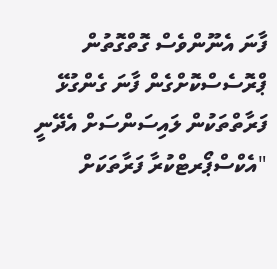ފާނަ އެނޫންވެސް ގޮތްގޮތުން ޕްރޮސެސްކޮށްގެން ފާނަ ގެންގުޅޭ ފަރާތްތަކުން ލައިސަންސަށް އެދޭނީ "އެކްސްޕޯރޓްކުރާ ފަރާތަކަށް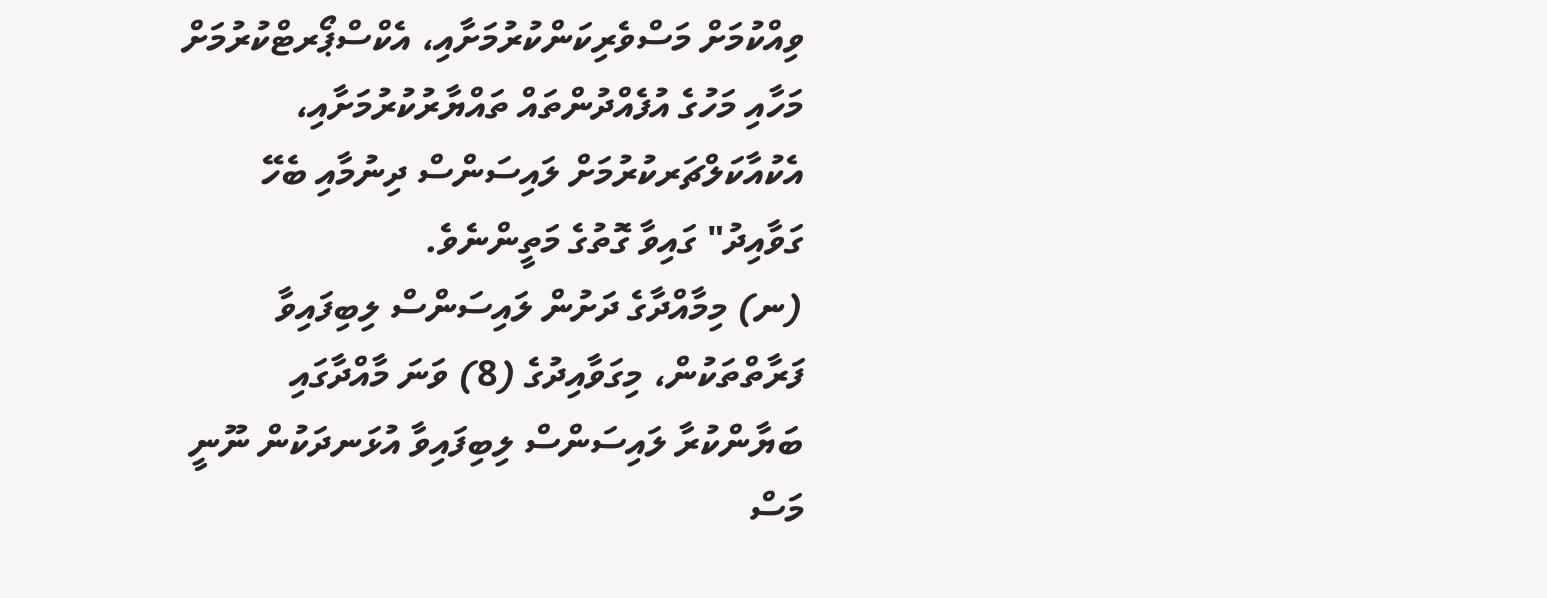ވިއްކުމަށް މަސްވެރިކަންކުރުމަށާއި، އެކްސްޕޯރޓްކުރުމަށް މަހާއި މަހުގެ އުފެއްދުންތައް ތައްޔާރުކުރުމަށާއި، އެކުއާކަލްޗަރކުރުމަށް ލައިސަންސް ދިނުމާއި ބެހޭ ގަވާއިދު" ގައިވާ ގޮތުގެ މަތީންނެވެ.
(ނ) މިމާއްދާގެ ދަށުން ލައިސަންސް ލިބިފައިވާ ފަރާތްތަކުން، މިގަވާއިދުގެ (8) ވަނަ މާއްދާގައި ބަޔާންކުރާ ލައިސަންސް ލިބިފައިވާ އުޅަނދަކުން ނޫނީ މަސް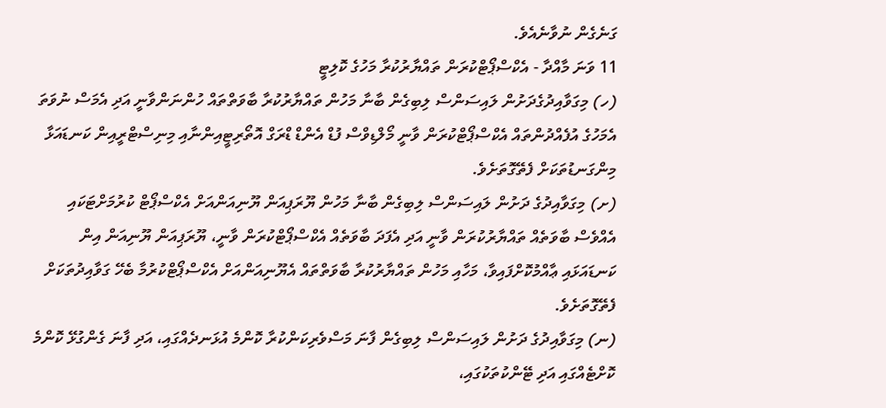ގަނެގެން ނުވާނެއެވެ.
11 ވަނަ މާއްދާ - އެކްސްޕޯޓްކުރަން ތައްޔާރުކުރާ މަހުގެ ކޮލިޓީ
(ހ) މިގަވާއިދުގެދަށުން ލައިސަންސް ލިބިގެން ބާނާ މަހުން ތައްޔާރުކުރާ ބާވަތްތައް ހުންނަންވާނީ އަދި އެމަސް ނުވަތަ އެމަހުގެ އުފެއްދުންތައް އެކްސްޕޯޓްކުރަން ވާނީ މޯލްޑިވްސް ފުޑް އެންޑް ޑްރަގް އޮތޯރިޓީއިންނާއި މިނިސްޓްރީއިން ކަނޑައަޅާ މިންގަނޑުތަކަށް ފެތޭގޮތަށެވެ.
(ށ) މިގަވާއިދުގެ ދަށުން ލައިސަންސް ލިބިގެން ބާނާ މަހުން ޔޫރަޕިއަން ޔޫނިއަންއަށް އެކްސްޕޯޓް ކުރުމަށްޓަކައި އެއްވެސް ބާވަތެއް ތައްޔާރުކުރަން ވާނީ އަދި އެފަދަ ބާވަތެއް އެކްސްޕޯޓްކުރަން ވާނީ، ޔޫރަޕިއަން ޔޫނިއަން އިން ކަނޑައަޅައި ޢާއްމުކޮށްފައިވާ، މަހާއި މަހުން ތައްޔާރުކުރާ ބާވަތްތައް އެޔޫނިއަންއަށް އެކްސްޕޯޓްކުރުމާ ބެހޭ ގަވާއިދުތަކަށް ފެތޭގޮތަށެވެ.
(ނ) މިގަވާއިދުގެ ދަށުން ލައިސަންސް ލިބިގެން ފާނަ މަސްވެރިކަންކުރާ ކޮންމެ އުޅަނދެއްގައި، އަދި ފާނަ ގެންގުޅޭ ކޮންމެ ކޮށްޓެއްގައި އަދި ޓޭންކުތަކުގައި،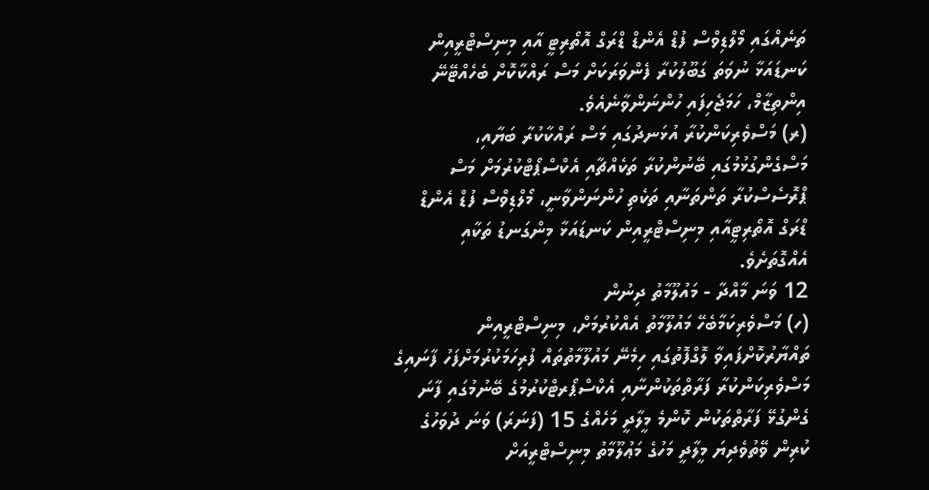ތަނެއްގައި މޯލްޑިވްސް ފުޑް އެންޑް ޑްރަގް އޮތޯރިޓީ އާއި މިނިސްޓްރީއިން ކަނޑައަޅާ ނުވަތަ ގަބޫލުކުރާ ފެންވަރަކަށް މަސް ރައްކާކޮށް ބެހެއްޓޭނޭ އިންތިޒާމް، ހަމަޖެހިފައި ހުންނަންވާނެއެވެ.
(ރ) މަސްވެރިކަންކުރާ އުޅަނދުގައި މަސް ރައްކާކުރާ ބަޔާއި، މަސްގެންގުޅުމުގައި ބޭނުންކުރާ ތަކެއްޗާއި އެކްސްޕޯޓްކުރުމަށް މަސް ޕްރޮސެސްކުރާ ތަންތަނާއި ތަކެތި ހުންނަންވާނީ، މޯލްޑިވްސް ފުޑް އެންޑް ޑްރަގް އޮތޯރިޓީއާއި މިނިސްޓްރީއިން ކަނޑައަޅާ މިންގަނޑު ތަކާއި އެއްގޮތަށެވެ.
12 ވަނަ މާއްދާ - މައުލޫމާތު ދިނުން
(ހ) މަސްވެރިކަމާބެހޭ މައުލޫމާތު އެއްކުރުމަށް، މިނިސްޓްރީއިން ތައްޔާރުކޮށްފައިވާ ލޮގްފޮތުގައި ހިމެނޭ މައުލޫމާތުތައް ފުރިހަމަކުރުމަށްފަހު ފާނައިގެ މަސްވެރިކަންކުރާ ފަރާތްތަކުންނާއި އެކްސްޕޯރޓްކުރުމުގެ ބޭނުމުގައި ފާނަ ގެންގުޅޭ ފަރާތްތަކުން ކޮންމެ މީލާދީ މަހެއްގެ 15 (ފަނަރަ) ވަނަ ދުވަހުގެ ކުރިން ވޭތުވެދިޔަ މީލާދީ މަހުގެ މަޢުލޫމާތު މިނިސްޓްރީއަށް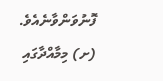ފޮނުވަންވާނެއެވެ.
(ށ) މިމާއްދާގައި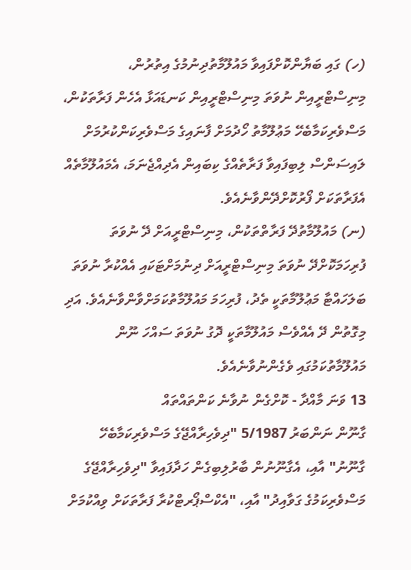(ހ) ގައި ބަޔާންކޮށްފައިވާ މައުލޫމާތުދިނުމުގެ އިތުރުން، މިނިސްޓްރީއިން ނުވަތަ މިނިސްޓްރީއިން ކަނޑައަޅާ އެހެން ފަރާތަކުން، މަސްވެރިކަމާބެހޭ މަޢުލޫމާތު ހޯދުމަށް ފާނައިގެ މަސްވެރިކަންކުރުމަށް ލައިސަންސް ލިބިފައިވާ ފަރާތެއްގެ ކިބައިން އެދިއްޖެނަމަ، އެމައުލޫމާތެއް އެފަރާތަކަށް ފޯރުކޮށްދޭންވާނެއެވެ.
(ނ) މައުލޫމާތުދޭ ފަރާތްތަކުން، މިނިސްޓްރީއަށް ދޭ ނުވަތަ ފުރިހަމަކޮށްދޭ ނުވަތަ މިނިސްޓްރީއަށް ދިނުމަށްޓަކައި އެއްކުރާ ނުވަތަ ބަލަހައްޓާ މަޢުލޫމާތަކީ ތެދު، ފުރިހަމަ މައުލޫމާތުކަމަށްވާންވާނެއެވެ. އަދި މިގޮތުން ދޭ އެއްވެސް މައުލޫމާތަކީ ދޮގު ނުވަތަ ސައްހަ ނޫން މައުލޫމާތުކަމުގައި ވެގެންނުވާނެއެވެ.
13 ވަނަ މާއްދާ - ކޮށްގެން ނުވާނެ ކަންތައްތައް
ގާނޫން ނަންބަރު 5/1987 "ދިވެހިރާއްޖޭގެ މަސްވެރިކަމާބެހޭ ގާނޫނު" އާއި، އެގާނޫނުން ބާރުލިބިގެން ހަދާފައިވާ "ދިވެހިރާއްޖޭގެ މަސްވެރިކަމުގެ ގަވާއިދު" އާއި، "އެކްސްޕޯރޓްކުރާ ފަރާތަކަށް ވިއްކުމަށް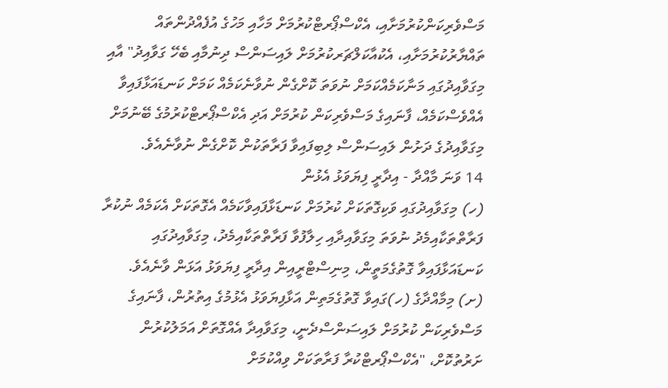މަސްވެރިކަންކުރުމަށާއި، އެކްސްޕޯރޓްކުރުމަށް މަހާއި މަހުގެ އުފެއްދުންތައް ތައްޔާރުކުރުމަށާއި، އެކުއާކަލްޗަރކުރުމަށް ލައިސަންސް ދިނުމާއި ބެހޭ ގަވާއިދު" އާއި މިގަވާއިދުގައި މަނާކަމެއްކަމަށް ނުވަތަ ކޮށްގެން ނުވާނެކަމެއް ކަމަށް ކަނޑައަޅާފައިވާ އެއްވެސްކަމެއް، ފާނައިގެ މަސްވެރިކަން ކުރުމަށް އަދި އެކްސްޕޯރޓްކުރުމުގެ ބޭނުމަށް މިގަވާއިދުގެ ދަށުން ލައިސަންސް ލިބިފައިވާ ފަރާތަކުން ކޮށްގެން ނުވާނެއެވެ.
14 ވަނަ މާއްދާ - އިދާރީ ފިޔަވަޅު އެޅުން
(ހ) މިގަވާއިދުގައި ވަކިގޮތަކަށް ކުރުމަށް ކަނޑަޅާފައިވާކަމެއް އެގޮތަކަށް އެކަމެއް ނުކުރާ ފަރާތްތަކާއިމެދު ނުވަތަ މިގަވާއިދާއި ހިލާފުވާ ފަރާތްތަކާއިމެދު، މިގަވާއިދުގައި ކަނޑައަޅާފައިވާ ގޮތުގެމަތީން، މިނިސްޓްރީއިން އިދާރީ ފިޔަވަޅު އަޅަން ވާނެއެވެ.
(ށ) މިމާއްދާގެ (ހ)ގައިވާ ގޮތުގެމަތިން އަޅާފިޔަވަޅު އެޅުމުގެ އިތުރުން، ފާނައިގެ މަސްވެރިކަން ކުރުމަށް ލައިސަންސްދެނީ، މިގަވާއިދާ އެއްގޮތަށް އަމަލުކުރުން ށަރުތުކޮށް، "އެކްސްޕޯރޓްކުރާ ފަރާތަކަށް ވިއްކުމަށް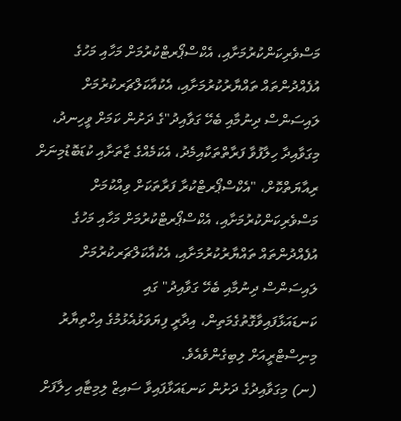މަސްވެރިކަންކުރުމަށާއި، އެކްސްޕޯރޓްކުރުމަށް މަހާއި މަހުގެ އުފެއްދުންތައް ތައްޔާރުކުރުމަށާއި، އެކުއާކަލްޗަރކުރުމަށް ލައިސަންސް ދިނުމާއި ބެހޭ ގަވާއިދު"ގެ ދަށުން ކަމަށް ވީހިނދު، މިގަވާއިދާ ހިލާފުވާ ފަރާތްތަކާއިމެދު، އެކަމެއްގެ ޒާތަށާއި ކުޑަބޮޑުމިނަށް ރިއާޔަތްކޮށް، "އެކްސްޕޯރޓްކުރާ ފަރާތަކަށް ވިއްކުމަށް މަސްވެރިކަންކުރުމަށާއި، އެކްސްޕޯރޓްކުރުމަށް މަހާއި މަހުގެ އުފެއްދުންތައް ތައްޔާރުކުރުމަށާއި، އެކުއާކަލްޗަރކުރުމަށް ލައިސަންސް ދިނުމާއި ބެހޭ ގަވާއިދު" ގައި ކަނޑައަޅާފައިވާގޮތުގެމަތިން، އިދާރީ ފިޔަވަޅުއެޅުމުގެ އިހްތިޔާރު މިނިސްޓްރީއަށް ލިބިގެންވެއެވެ.
(ނ) މިގަވާއިދުގެ ދަށުން ކަނޑައަޅާފައިވާ ސައިޒް ލިމިޓާއި ހިލާފަށް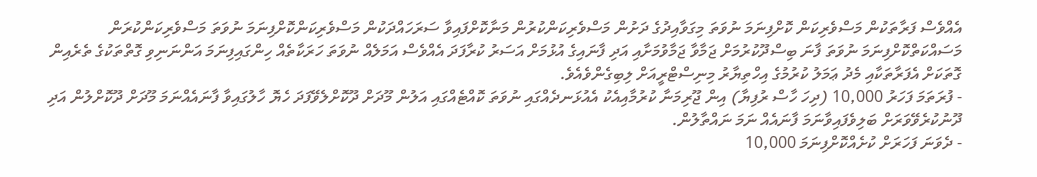އެއްވެސް ފަރާތަކުން މަސްވެރިކަން ކޮށްފިނަމަ ނުވަތަ މިގަވާއިދުގެ ދަށުން މަސްވެރިކަންކުރުން މަނާކޮށްފައިވާ ސަރަހައްދަކުން މަސްވެރިކަންކޮށްފިނަމަ ނުވަތަ މަސްވެރިކަންކުރަން މަސައްކަތްކޮށްފިނަމަ ނުވަތަ ފާނަ ބިސްދޫކުރުމަށް ޖަމާވާ ޖަމާވުމަށާއި އަދި ފާނައިގެ އުޅުމަށް އަސަރު ކުރާފަދަ އެއްވެސް އަމަލެއް ނުވަތަ ހަރަކާތެއް ހިންގައިފިނަމަ އަންނަނިވި ގޮތްތަކުގެ ތެރެއިން ގޮތަކަށް އެފަރާތަކާއި މެދު ޢަމަލު ކުރުމުގެ އިހްތިޔާރު މިނިސްޓްރީއަށް ލިބިގެންވެއެވެ.
- ފުރަތަމަ ފަހަރު 10,000 (ދިހަ ހާސް ރުފިޔާ) އިން ޖޫރިމަނާ ކުރުމާއިއެކު އެއުޅަނދެއްގައި ނުވަތަ ކޮއްޓެއްގައި އަލުން މޫދަށް ދޫކޮށްލެވޭފަދަ ހެޔޮ ހާލުގައިވާ ފާނައެއްނަމަ މޫދަށް ދޫކޮށްލުން އަދި ދޫނުކުރެވޭވަރަށް ބަލިވެފައިވާނަމަ ފާނައެއް ނަމަ ނައްތާލުން.
- ދެވަނަ ފަހަރަށް ކުށެއްކޮށްފިނަމަ 10,000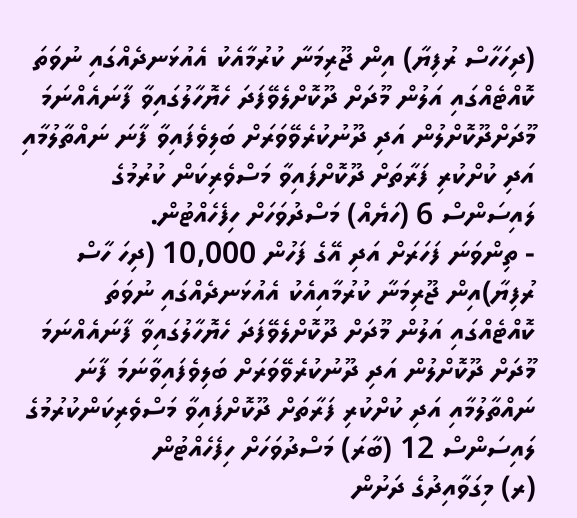(ދިހަހާސް ރުފިޔާ) އިން ޖޫރިމަނާ ކުރުމާއެކު އެއުޅަނދެއްގައި ނުވަތަ ކޮއްޓެއްގައި އަލުން މޫދަށް ދޫކޮށްލެވޭފަދަ ހެޔޮހާލުގައިވާ ފާނައެއްނަމަ މޫދަށްދޫކޮށްލުން އަދި ދޫނުކުރެވޭވަރަށް ބަލިވެފައިވާ ފާނަ ނައްތާލުމާއި އަދި ކުށްކުރި ފަރާތަށް ދޫކޮށްފައިވާ މަސްވެރިކަން ކުރުމުގެ ލައިސަންސް 6 (ހަޔެއް) މަސްދުވަހަށް ހިފެހެއްޓުން.
- ތިންވަނަ ފަހަރަށް އަދި އޭގެ ފަހުން 10,000 (ދިހަ ހާސް ރުފިޔާ)އިން ޖޫރިމަނާ ކުރުމާއިއެކު އެއުޅަނދެއްގައި ނުވަތަ ކޮއްޓެއްގައި އަލުން މޫދަށް ދޫކޮށްލެވޭފަދަ ހެޔޮހާލުގައިވާ ފާނައެއްނަމަ މޫދަށް ދޫކޮށްލުން އަދި ދޫނުކުރެވޭވަރަށް ބަލިވެފައިވާނަމަ ފާނަ ނައްތާލުމާއި އަދި ކުށްކުރި ފަރާތަށް ދޫކޮށްފައިވާ މަސްވެރިކަންކުރުމުގެ ލައިސަންސް 12 (ބާރަ) މަސްދުވަހަށް ހިފެހެއްޓުން
(ރ) މިގަވާއިދުގެ ދަށުން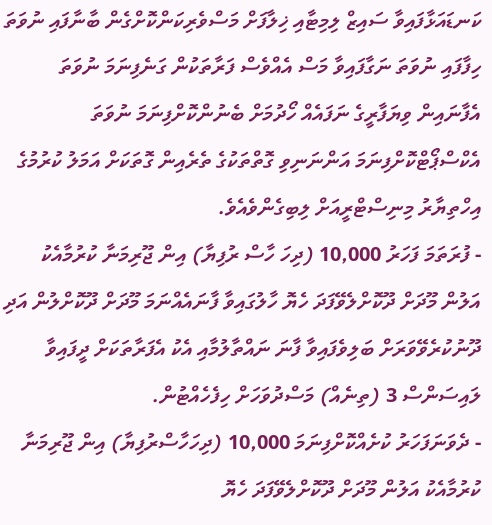ކަނޑައަޅާފައިވާ ސައިޒް ލިމިޓާއި ޚިލާފަށް މަސްވެރިކަންކޮށްގެން ބާނާފައި ނުވަތަ ހިފާފައި ނުވަތަ ނަގާފައިވާ މަސް އެއްވެސް ފަރާތަކުން ގަނެފިނަމަ ނުވަތަ އެފާނައިން ވިޔަފާރީގެ ނަފައެއް ހޯދުމަށް ބެނުންކޮށްފިނަމަ ނުވަތަ އެކްސްޕޯޓްކޮށްފިނަމަ އަންނަނިވި ގޮތްތަކުގެ ތެރެއިން ގޮތަކަށް އަމަލު ކުރުމުގެ އިހްތިޔާރު މިނިސްޓްރީއަށް ލިބިގެންވެއެވެ.
- ފުރަތަމަ ފަހަރު 10,000 (ދިހަ ހާސް ރުފިޔާ) އިން ޖޫރިމަނާ ކުރުމާއެކު އަލުން މޫދަށް ދޫކޮށްލެވޭފަދަ ހެޔޮ ހާލުގައިވާ ފާނައެއްނަމަ މޫދަށް ދޫކޮށްލުން އަދި ދޫނުކުރެވޭވަރަށް ބަލިވެފައިވާ ފާނަ ނައްތާލުމާއި އެކު އެފަރާތަކަށް ދީފައިވާ ލައިސަންސް 3 (ތިނެއް) މަސްދުވަހަށް ހިފެހެއްޓުން.
- ދެވަނަފަހަރު ކުށެއްކޮށްފިނަމަ 10,000 (ދިހަހާސްރުފިޔާ) އިން ޖޫރިމަނާ ކުރުމާއެކު އަލުން މޫދަށް ދޫކޮށްލެވޭފަދަ ހެޔޮ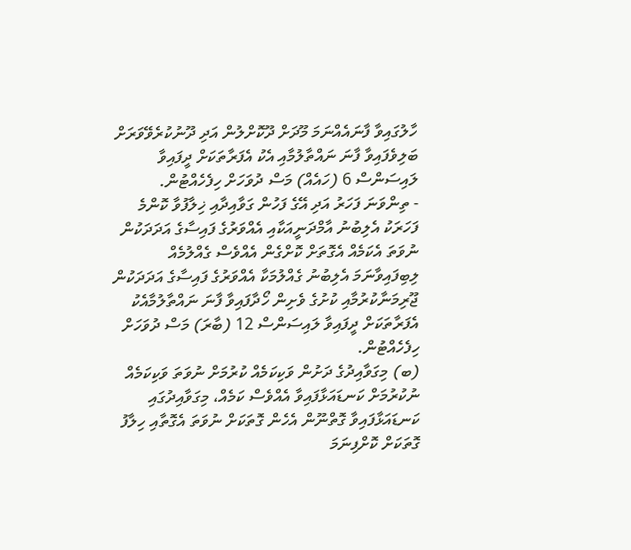ހާލުގައިވާ ފާނައެއްނަމަ މޫދަށް ދޫކޮށްލުން އަދި ދޫނުކުރެވޭވަރަށް ބަލިވެފައިވާ ފާނަ ނައްތާލުމާއި އެކު އެފަރާތަކަށް ދީފައިވާ ލައިސަންސް 6 (ހައެއް) މަސް ދުވަހަށް ހިފެހެއްޓުން.
- ތިންވަނަ ފަހަރު އަދި އޭގެ ފަހުން ގަވާއިދާއި ޚިލާފުވާ ކޮންމެ ފަހަރަކު އެލިބުނު އާމްދަނީއަކާއި އެއްވަރުގެ ފައިސާގެ އަދަދަކުން ނުވަތަ އެކަމެއް އެގޮތަށް ކޮށްގެން އެއްވެސް ގެއްލުމެއް ލިބިފައިވާނަމަ އެލިބުނު ގެއްލުމަކާ އެއްވަރުގެ ފައިސާގެ އަދަދަކުން ޖޫރިމަނާކުރުމާއި ކުށުގެ ވެށިން ހޯދާފައިވާ ފާނަ ނައްތާލުމާއެކު އެފަރާތަކަށް ދީފައިވާ ލައިސަންސް 12 (ބާރަ) މަސް ދުވަހަށް ހިފެހެއްޓުން.
(ބ) މިގަވާއިދުގެ ދަށުން ވަކިކަމެއް ކުރުމަށް ނުވަތަ ވަކިކަމެއް ނުކުރުމަށް ކަނޑައަޅާފައިވާ އެއްވެސް ކަމެއް، މިގަވާއިދުގައި ކަނޑައަޅާފައިވާ ގޮތްނޫން އެހެން ގޮތަކަށް ނުވަތަ އެގޮތާއި ހިލާފު ގޮތަކަށް ކޮށްފިނަމަ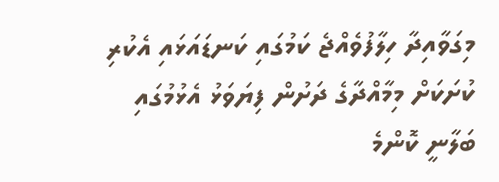މިގަވާއިދާ ހިލާފުވެއްޖެ ކަމުގައި ކަނޑައަޅައި އެކުރި ކުށަކަށް މިމާއްދާގެ ދަށުން ފިޔަވަޅު އެޅުމުގައި ބަލާނީ ކޮންމެ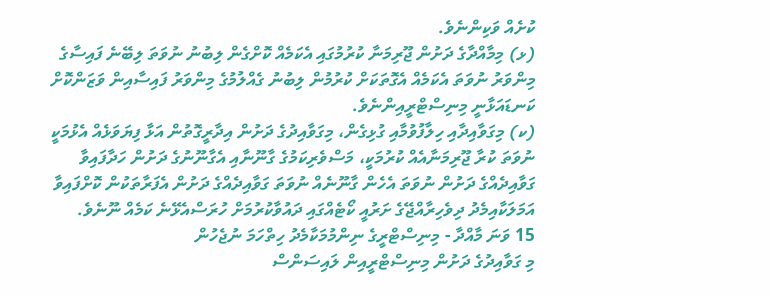ކުށެއް ވަކިންނެވެ.
(ޅ) މިމާއްދާގެ ދަށުން ޖޫރިމަނާ ކުރުމުގައި އެކަމެއް ކޮށްގެން ލިބުނު ނުވަތަ ލިބޭނެ ފައިސާގެ މިންވަރު ނުވަތަ އެކަމެއް އެގޮތަކަށް ކުރުމުން ލިބުނު ގެއްލުމުގެ މިންވަރު ފައިސާއިން ވަޒަންކޮށް ކަނޑައަޅާނީ މިނިސްޓްރީއިންނެވެ.
(ކ) މިގަވާއިދާއި ހިލާފުވުމާއި ގުޅިގެން، މިގަވާއިދުގެ ދަށުން އިދާރީގޮތުން އަޅާ ފިޔަވަޅެއް އެޅުމަކީ ނުވަތަ ކުރާ ޖޫރިމަނާއެއް ކުރުމަކީ، މަސްވެރިކަމުގެ ގާނޫނާއި އެގާނޫނުގެ ދަށުން ހަދާފައިވާ ގަވާއިދެއްގެ ދަށުން ނުވަތަ އެހެން ގާނޫނެއް ނުވަތަ ގަވާއިދެއްގެ ދަށުން އެފަރާތަކުން ކޮށްފައިވާ އަމަލަކާއިމެދު ދިވެހިރާއްޖޭގެ ށަރުއީ ކޯޓެއްގައި ދައުވާކުރުމަށް ހުރަސްއެޅޭނެ ކަމެއް ނޫނެވެ.
15 ވަނަ މާއްދާ - މިނިސްޓްރީގެ ނިންމުމަކާމެދު ހިތްހަމަ ނުޖެހުން
މި ގަވާއިދުގެ ދަށުން މިނިސްޓްރީއިން ލައިސަންސް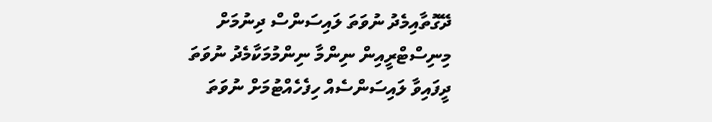ދޭގޮތާއިމެދު ނުވަތަ ލައިސަންސް ދިނުމަށް މިނިސްޓްރީއިން ނިންމާ ނިންމުމަކާމެދު ނުވަތަ ދީފައިވާ ލައިސަންސެއް ހިފެހެއްޓުމަށް ނުވަތަ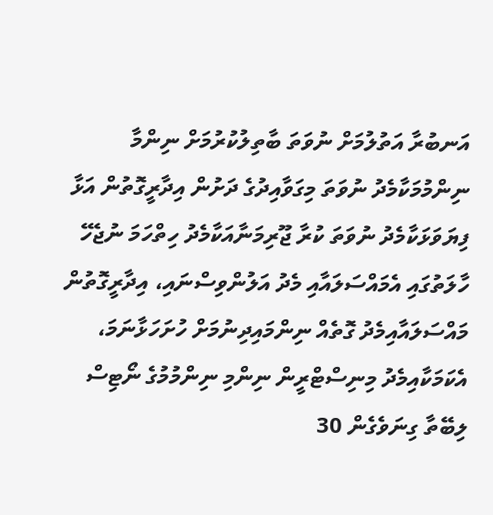އަނބުރާ އަތުލުމަށް ނުވަތަ ބާތިލުކުރުމަށް ނިންމާ ނިންމުމަކާމެދު ނުވަތަ މިގަވާއިދުގެ ދަށުން އިދާރީގޮތުން އަޅާ ފިޔަވަޅަކާމެދު ނުވަތަ ކުރާ ޖޫރިމަނާއަކާމެދު ހިތްހަމަ ނުޖެހޭ ހާލަތުގައި އެމައްސަލައާއި މެދު އަލުންވިސްނައި، އިދާރީގޮތުން މައްސަލައާއިމެދު ގޮތެއް ނިންމައިދިނުމަށް ހުށަހަޅާނަމަ، އެކަމަކާއިމެދު މިނިސްޓްރީން ނިންމި ނިންމުމުގެ ނޯޓިސް ލިބޭތާ ގިނަވެގެން 30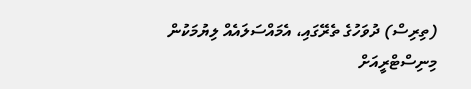(ތިރިސް) ދުވަހުގެ ތެރޭގައި، އެމައްސަލައެއް ލިޔުމަކުން މިނިސްޓްރީއަށް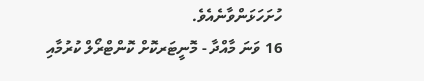ހުށަހަޅަންވާނެއެވެ.
16 ވަނަ މާއްދާ - މޮނީޓަރކޮށް ކޮންޓްރޯލް ކުރުމާއި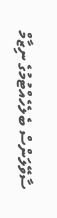ސާވޭލަންސް ބެލެހެއްޓުމުގެ ނިޒާމް